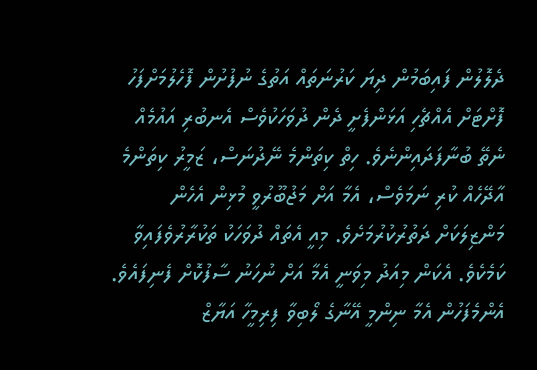ދެލޮލުން ފައިބަމުން ދިޔަ ކަރުނަތައް އަތުގެ ނުފުށުން ފޮހެލުމަށްފަހު ފޮށްޓަށް އެއްޗެހި އަޅަންފެށީ ދެން ދުވަހަކުވެސް އެނބުރި އައުމެއް ނެތޭ ބުނާފަދައިންނެވެ. ހިތް ކިތަންމެ ނޭދުނަސް، ޒަމީރު ކިތަންމެ އާދޭހެއް ކުރި ނަމަވެސް، އެމާ އަށް މަޖުބޫރުވީ މުޅިން އެހެން މަންޒިލަކަށް ދަތުރުކުރުމަށެވެ. މިއީ އެތައް ދުވަހަކު ތަކުރާރުވެފައިވާ ކަމެކެވެ. އެކަން މިއަދު މިވަނީ އެމާ އަށް ނުހަނު ސާފުކޮށް ފެނިފައެވެ. އެންމެފަހުން އެމާ ނިންމީ އޭނާގެ ލޯބިވާ ފިރިމީހާ އަޔާޒް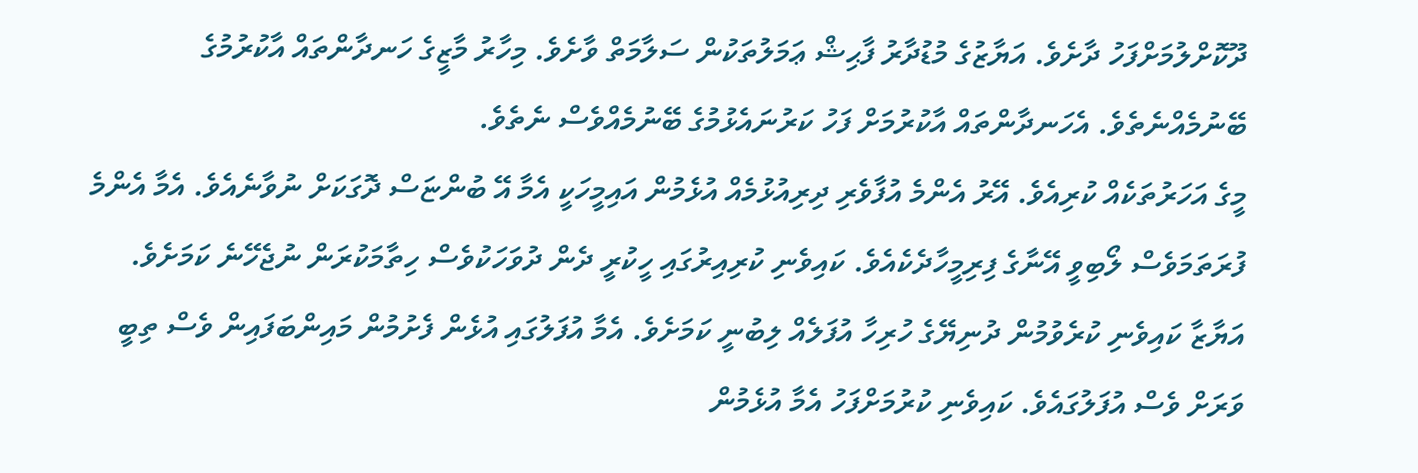ދޫކޮށްލުމަށްފަހު ދާށެވެ. އަޔާޒުގެ މުޑުދާރު ފާޙިޝް ޢަމަލުތަކުން ސަލާމަތް ވާށެވެ. މިހާރު މާޒީގެ ހަނދާންތައް އާކުރުމުގެ ބޭނުމެއްނެތެވެ. އެހަނދާންތައް އާކުރުމަށް ފަހު ކަރުނައެޅުމުގެ ބޭނުމެއްވެސް ނެތެވެ.
މީގެ އަހަރުތަކެއް ކުރިއެވެ. އޭރު އެންމެ އުފާވެރި ދިރިއުޅުމެއް އުޅެމުން އައިމީހަކީ އެމާ އޭ ބުންޏަސް ދޮގަކަށް ނުވާނެއެވެ. އެމާ އެންމެ ފުރަތަމަވެސް ލޯބިވީ އޭނާގެ ފިރިމީހާދެކެއެވެ. ކައިވެނި ކުރިއިރުގައި ހީކުރީ ދެން ދުވަހަކުވެސް ހިތާމަކުރަން ނުޖެހޭނެ ކަމަށެވެ. އަޔާޒާ ކައިވެނި ކުރެވުމުން ދުނިޔޭގެ ހުރިހާ އުފަލެއް ލިބުނީ ކަމަށެވެ. އެމާ އުފަލުގައި އުޅެން ފެށުމުން މައިންބަފައިން ވެސް ތިބީ ވަރަށް ވެސް އުފަލުގައެވެ. ކައިވެނި ކުރުމަށްފަހު އެމާ އުޅެމުން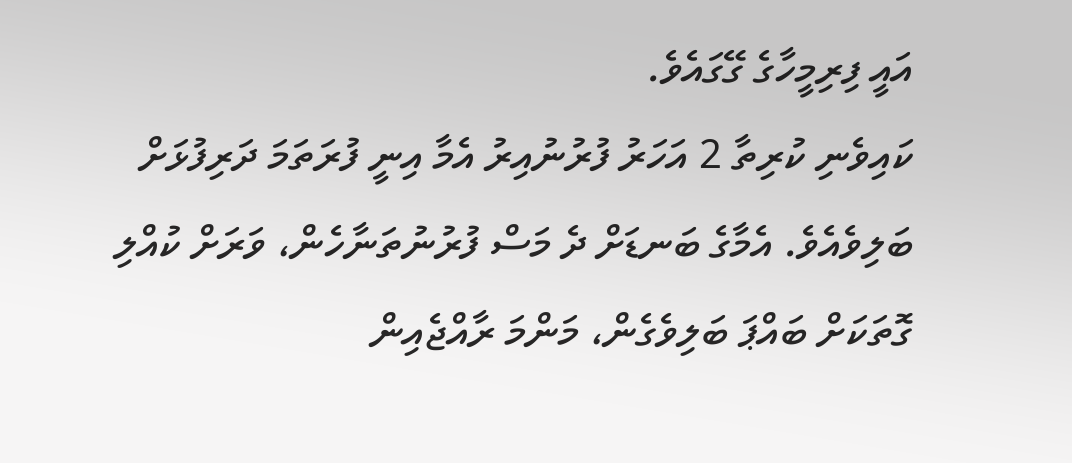އައީ ފިރިމީހާގެ ގޭގައެވެ.
ކައިވެނި ކުރިތާ 2 އަހަރު ފުރުނުއިރު އެމާ އިނީ ފުރަތަމަ ދަރިފުޅަށް ބަލިވެއެވެ. އެމާގެ ބަނޑަށް ދެ މަސް ފުރުނުތަނާހެން، ވަރަށް ކުއްލި ގޮތަކަށް ބައްޕަ ބަލިވެގެން، މަންމަ ރާއްޖެއިން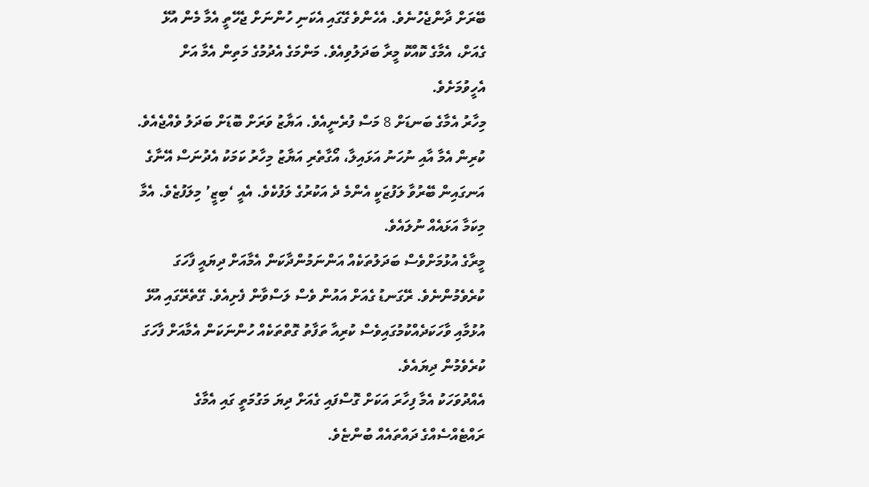ބޭރަށް ދާންޖެހުނެވެ. އެހެންވެ ގޭގައި އެކަނި ހުންނަށް ޖެހޭތީ އެމާ މެން އުޅޭ ގެއަށް، އެމާގެ ކޮއްކޮ މީރާ ބަދަލުވިއެވެ. މަންމަގެ އެދުމުގެ މަތިން އެމާ އަށް އެހީވުމަށެވެ.
މިހާރު އެމާގެ ބަނޑަށް 8 މަސް ފުރެނީއެވެ. އަޔާޒު ވަރަށް ބޮޑަށް ބަދަލު ވެއްޖެއެވެ. ކުރިން އެމާ އާއި ނުހަނު އަޅައިލާ، އޯގާތެރި އަޔާޒު މިހާރު ކަމަކު އެދުނަސް އޭނާގެ އަނގައިން ބޭރުވާ ލަފުޒަކީ އެންމެ ދެ އަކުރުގެ ލަފުކެވެ. އެއީ ‘ބިޒީ’ މިލަފުޒެވެ. އެމާ މިކަމާ އަޅައެއް ނުލައެވެ.
މީރާގެ އުޅުމަށްވެސް ބަދަލުތަކެއް އަންނަމުންދާކަން އެމާއަށް ދިޔައީ ފާހަގަ ކުރެވެމުންނެވެ. ރޭގަނޑު ގެއަށް އައުން ވެސް ލަސްވާން ފެށިއެވެ. ގޭތެރޭގައި އުޅޭ އުޅުމާއި ވާހަކަދެއްކުމުގައިވެސް ކުރިއާ ތަފާތު ގޮތްތަކެއް ހުންނަކަން އެމާއަށް ފާހަގަ ކުރެވެމުން ދިޔައެވެ.
އެއްދުވަހަކު އެމާ ފިހާރަ އަކަށް ގޮސްފައި ގެއަށް ދިޔަ މަގުމަތީ ގައި އެމާގެ ރައްޓެއްސެއްގެ ދައްތައެއް ބުންޏެވެ.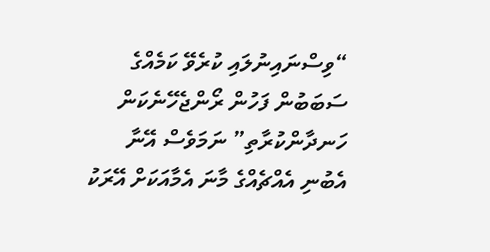“ވިސްނައިނުލައި ކުރެވޭ ކަމެއްގެ ސަބަބުން ފަހުން ރޯންޖެހޭނެކަން ހަނދާންކުރާތި” ނަމަވެސް އޭނާ އެބުނި އެއްޗެއްގެ މާނަ އެމާއަކަށް އޭރަކު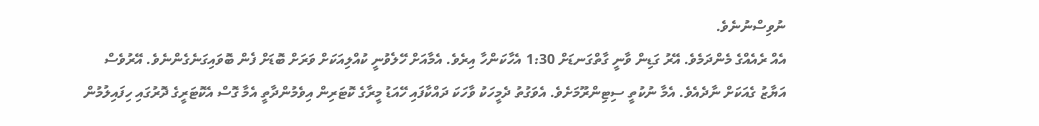ނުވިސްނުނެވެ.
އެއް ރެއެއްގެ މެންދަމެވެ. އޭރު ގަޑިން ވާނީ ގާތްގަނޑަށް 1:30 އެހާކަންހާ އިރެވެ. އެމާއަށް ހޭލެވުނީ ކުއްލިއަކަށް ވަރަށް ބޮޑަށް ފެން ބޮވައިގަނެގެންނެވެ. އޭރުވެސް އަޔާޒު ގެއަކަށް ނާދެއެވެ. އެމާ ނުކުތީ ސިޓިންރޫމަށެވެ. އެވަގުތު ދެމީހަކު ވާހަކަ ދައްކާފައި ހޭއަޑު މީރާގެ ކޮޓަރިން އިވެމުންދާތީ އެމާ ގޮސް އެކޮޓަރީގެ ދޮރުގައި ހިފައިލުމުން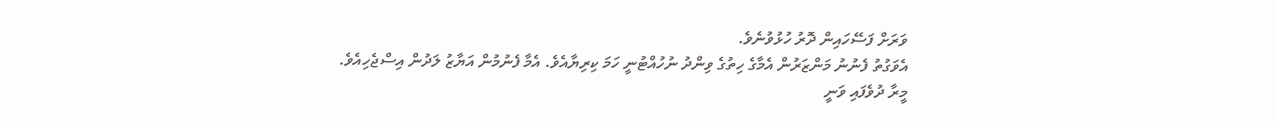ވަރަށް ފަސޭހައިން ދޮރު ހުޅުވުނެވެ.
އެވަގުތު ފެނުނު މަންޒަރުން އެމާގެ ހިތުގެ ވިންދު ނުހުއްޓުނީ ހަމަ ކިރިޔާއެވެ. އެމާ ފެނުމުން އަޔާޒު ލަދުން އިސްޖެހިއެވެ. މީރާ ދުވެފައި ވަނީ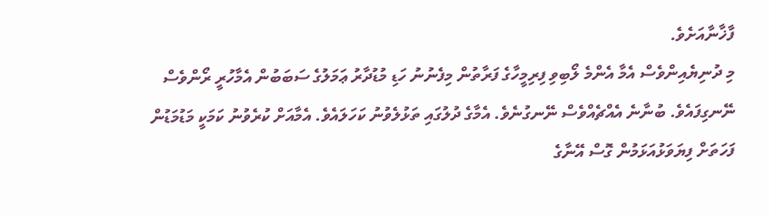ފާޚާނާއަށެވެ.
މި ދުނިޔެއިންވެސް އެމާ އެންމެ ލޯބިވި ފިރިމީހާގެ ފަރާތުން މިފެނުނު ހަޑި މުޑުދާރު ޢަމަލުގެ ސަބަބުން އެމާހުރީ ރޯންވެސް ނޭނގިފައެވެ. ބުނާނެ އެއްޗެއްވެސް ނޭނގުނެވެ. އެމާގެ ދުލުގައި ތަޅުލެވުނު ކަހަލައެވެ. އެމާއަށް ކުރެވުނު ކަމަކީ މަޑުމަޑުން ފަހަތަށް ފިޔަވަޅުއަޅަމުން ގޮސް އޭނާގެ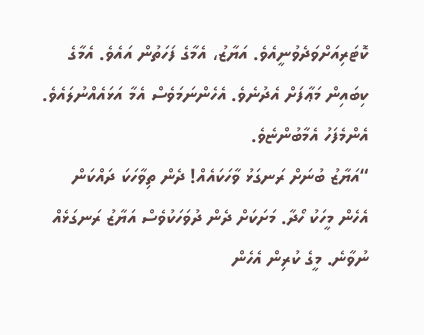ކޮޓަރިއަށްވަދެވުނީއެވެ. އަޔާޒު، އެމާގެ ފަހަތުން އައެވެ. އެމާގެ ކިބައިން މަޢާފަށް އެދުނެވެ. އެހެންނަމަވެސް އެމާ އަޅައެއްނުލައެވެ.
އެންމެފަހު އެމާބުންޏެވެ.
“އަޔާޒު ބުނަށް ރަނގަޅު ވާހަކައެއް! ދެން ތިވާހަކަ ދައްކަން އެހެން މީހަކު ހޯދާ. މަށަކަށް ދެން ދުވަހަކުވެސް އަޔާޒު ރަނގަޅެއް ނުވާނެ. މީގެ ކުރިން އެހެން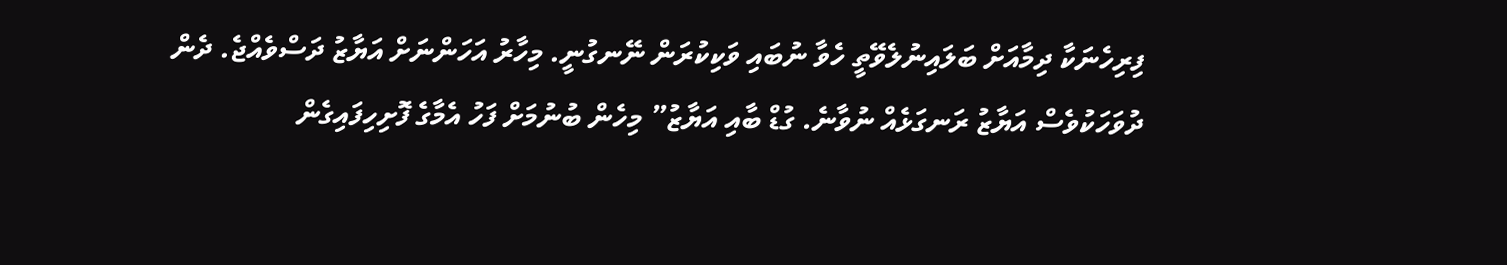ފިރިހެނަކާ ދިމާއަށް ބަލައިނުލެވޭތީ ހެވާ ނުބައި ވަކިކުރަން ނޭނގުނީ. މިހާރު އަހަންނަށް އަޔާޒު ދަސްވެއްޖެ. ދެން ދުވަހަކުވެސް އަޔާޒު ރަނގަޅެއް ނުވާނެ. ގުޑް ބާއި އަޔާޒު” މިހެން ބުނުމަށް ފަހު އެމާގެ ފޮށިހިފައިގެން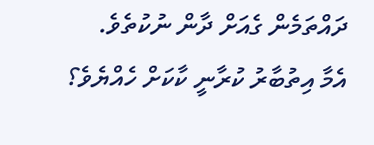ދައްތަމެން ގެއަށް ދާން ނުކުތެވެ.
އެމާ އިތުބާރު ކުރާނީ ކާކަށް ހެއްޔެވެ؟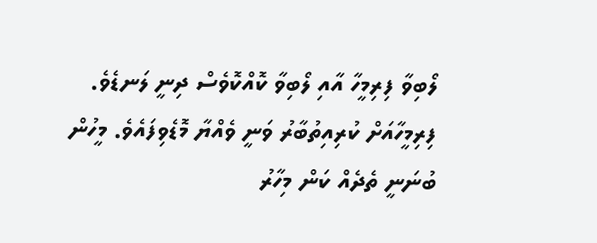ލޯބިވާ ފިރިމީހާ އާއި ލޯބިވާ ކޮއްކޮވެސް ދިނީ ލަނޑެވެ. ފިރިމީހާއަށް ކުރިއިތުބާރު ވަނީ ވެއްޔާ މޮޑެވިފައެވެ. މީހުން ބުނަނީ ތެދެއް ކަން މިހާރު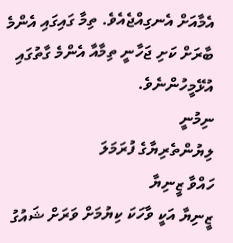އެމާއަށް އެނގިއްޖެއެވެ. ތިމާ ގައިގައި އެންމެ ބާރަށް ކަށި ޖަހާނީ ތިމާއާ އެންމެ ގާތުގައި އުޅޭމީހުންނެވެ.
ނިމުނީ
ލިޔުންތެރިޔާގެ ފުރަމަލަ
ހައްވާ ޒީނިޔާ
ޒީނިޔާ އަކީ ވާހަކަ ކިޔުމަށް ވަރަށް ޝައުގު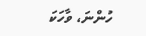ހުންނަ، ވާހަކަ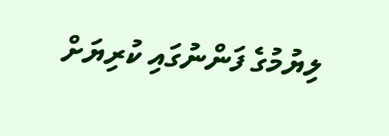ލިޔުމުގެ ފަންނުގައި ކުރިޔަށް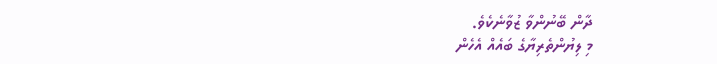ދާން ބޭނުންވާ ޒުވާނެކެވެ.
މި ލިޔުންތެރިޔާގެ ބައެއް އެހެން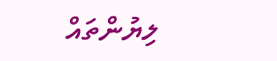ލިޔުންތައް